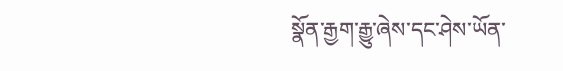སྣོན་རྒྱག་རྒྱུ་ཞེས་དང་ཤེས་ཡོན་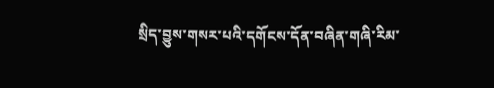སྲིད་བྱུས་གསར་པའི་དགོངས་དོན་བཞིན་གཞི་རིམ་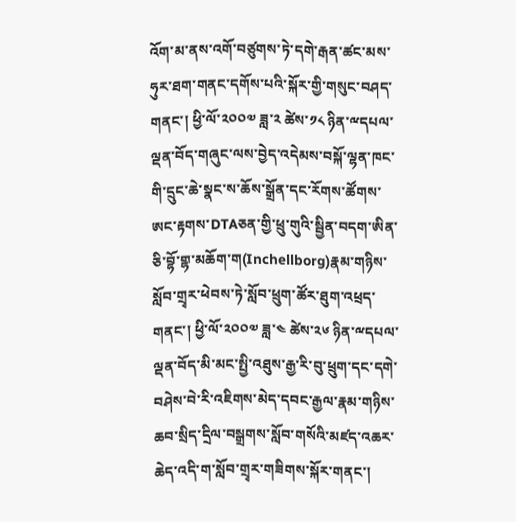འོག་མ་ནས་འགོ་བཙུགས་ཏེ་དགེ་རྒན་ཚང་མས་ཧུར་ཐག་གནང་དགོས་པའི་སྐོར་གྱི་གསུང་བཤད་གནང་། ཕྱི་ལོ་༢༠༠༧ ཟླ་༢ ཚེས་༡༨ ཉིན་ྋདཔལ་ལྡན་བོད་གཞུང་ལས་བྱེད་འདེམས་བསྐོ་ལྷན་ཁང་གི་དྲུང་ཆེ་སྣང་ས་ཆོས་སྒྲོན་དང་རོགས་ཚོགས་ཨང་རྟགས་DTAཅན་གྱི་ཕྲུ་གུའི་སྦྱིན་བདག་ཨིན་ཅི་བྷོ་གྷ་མཆོག་ག(Inchellborg)རྣམ་གཉིས་སློབ་གྲྭར་ཕེབས་ཏེ་སློབ་ཕྲུག་ཚོར་ཐུག་འཕྲད་གནང་། ཕྱི་ལོ་༢༠༠༧ ཟླ་༤ ཚེས་༢༦ ཉིན་ྋདཔལ་ལྡན་བོད་མི་མང་སྤྱི་འཐུས་རྒྱ་རི་བུ་ཕྲུག་དང་དགེ་བཤེས་བེ་རི་འཇིགས་མེད་དབང་རྒྱལ་རྣམ་གཉིས་ཆབ་སྲིད་དྲིལ་བསྒྲགས་སློབ་གསོའི་མཛད་འཆར་ཆེད་འདི་ག་སློབ་གྲྭར་གཟིགས་སྐོར་གནང་།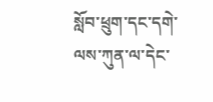སློབ་ཕྲུག་དང་དགེ་ལས་ཀུན་ལ་དེང་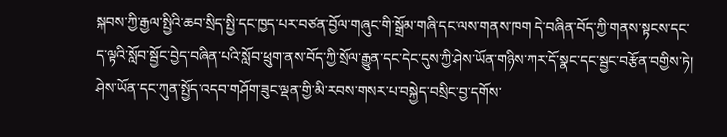སྐབས་ཀྱི་རྒྱལ་སྤྱིའི་ཆབ་སྲིད་སྤྱི་དང་ཁྱད་པར་བཙན་བྱོལ་གཞུང་གི་སྒྲོམ་གཞི་དང་ལས་གནས་ཁག དེ་བཞིན་བོད་ཀྱི་གནས་སྟངས་དང་ད་ལྟའི་སློབ་སྦྱོང་བྱེད་བཞིན་པའི་སློབ་ཕྲུག་ནས་བོད་ཀྱི་སྲོལ་རྒྱུན་དང་དེང་དུས་ཀྱི་ཤེས་ཡོན་གཉིས་ཀར་དོ་སྣང་དང་སྦྱང་བརྩོན་བགྱིས་ཏེ། ཤེས་ཡོན་དང་ཀུན་སྤྱོད་འདབ་གཤོག་ཟུང་ལྡན་གྱི་མི་རབས་གསར་པ་བསྐྱེད་བསྲིང་བྱ་དགོས་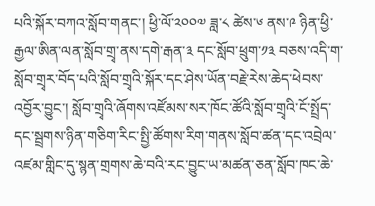པའི་སྐོར་བཀའ་སློབ་གནང་། ཕྱི་ལོ་༢༠༠༧ ཟླ་༨ ཚེས་༦ ནས་༩ ཉིན་ཕྱི་རྒྱལ་ཨིན་ལན་སློབ་གྲྭ་ནས་དགེ་རྒན་༣ དང་སློབ་ཕྲུག་༡༣ བཅས་འདི་ག་སློབ་གྲྭར་བོད་པའི་སློབ་གྲྭའི་སྐོར་དང་ཤེས་ཡོན་བརྗེ་རེས་ཆེད་ཕེབས་འབྱོར་བྱུང་། སློབ་གྲྭའི་ཞོགས་འཛོམས་སར་ཁོང་ཚོའི་སློབ་གྲྭའི་ངོ་སྤྲོད་དང་སྦྲགས་ཉིན་གཅིག་རིང་སྤྱི་ཚོགས་རིག་གནས་སློབ་ཚན་དང་འབྲེལ་འཛམ་གླིང་དུ་སྙན་གྲགས་ཆེ་བའི་རང་བྱུང་ཡ་མཚན་ཅན་སློབ་ཁང་ཆེ་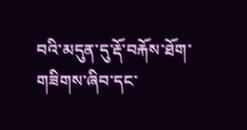བའི་མདུན་དུ་རྡོ་བརྐོས་ཐོག་གཟིགས་ཞིབ་དང་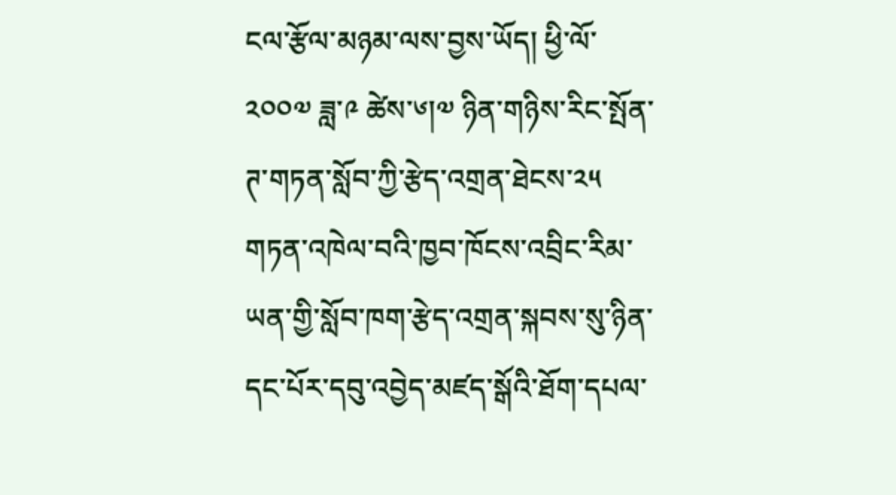ངལ་རྩོལ་མཉམ་ལས་བྱས་ཡོད། ཕྱི་ལོ་༢༠༠༧ ཟླ་༩ ཚེས་༦།༧ ཉིན་གཉིས་རིང་སྤོན་ཊ་གཏན་སློབ་ཀྱི་རྩེད་འགྲན་ཐེངས་༢༥ གཏན་འཁེལ་བའི་ཁྱབ་ཁོངས་འབྲིང་རིམ་ཡན་གྱི་སློབ་ཁག་རྩེད་འགྲན་སྐབས་སུ་ཉིན་དང་པོར་དབུ་འབྱེད་མཛད་སྒོའི་ཐོག་དཔལ་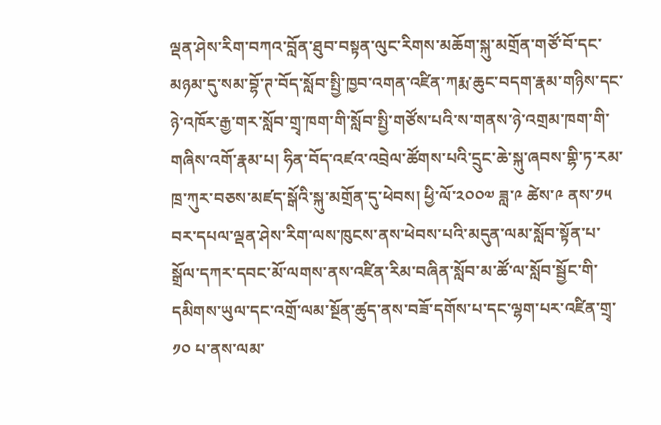ལྡན་ཤེས་རིག་བཀའ་བློན་ཐུབ་བསྟན་ལུང་རིགས་མཆོག་སྐུ་མགྲོན་གཙོ་བོ་དང་མཉམ་དུ་སམ་བྷོ་ཊ་བོད་སློབ་སྤྱི་ཁྱབ་འགན་འཛིན་ཀརྨ་ཆུང་བདག་རྣམ་གཉིས་དང་ཉེ་འཁོར་རྒྱ་གར་སློབ་གྲྭ་ཁག་གི་སློབ་སྤྱི་གཙོས་པའི་ས་གནས་ཉེ་འགྲམ་ཁག་གི་གཞིས་འགོ་རྣམ་པ། ཧིན་བོད་འཛའ་འབྲེལ་ཚོགས་པའི་དྲུང་ཆེ་སྐུ་ཞབས་གྷི་ཏ་རམ་ཁྲ་ཀུར་བཅས་མཛད་སྒོའི་སྐུ་མགྲོན་དུ་ཕེབས། ཕྱི་ལོ་༢༠༠༧ ཟླ་༩ ཚེས་༩ ནས་༡༥ བར་དཔལ་ལྡན་ཤེས་རིག་ལས་ཁུངས་ནས་ཕེབས་པའི་མདུན་ལམ་སློབ་སྟོན་པ་སྒྲོལ་དཀར་དབང་མོ་ལགས་ནས་འཛིན་རིམ་བཞིན་སློབ་མ་ཚོ་ལ་སློབ་སྦྱོང་གི་དམིགས་ཡུལ་དང་འགྲོ་ལམ་སྔོན་ཚུད་ནས་བཟོ་དགོས་པ་དང་ལྷག་པར་འཛིན་གྲྭ་༡༠ པ་ནས་ལམ་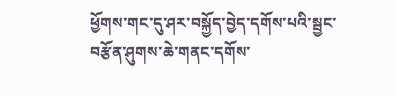ཕྱོགས་གང་དུ་ཤར་བསྐྱོད་བྱེད་དགོས་པའི་སྦྱང་བརྩོན་ཤུགས་ཆེ་གནང་དགོས་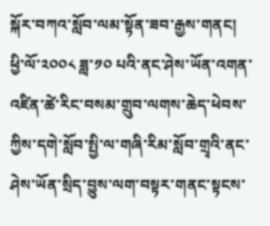སྐོར་བཀའ་སློབ་ལམ་སྟོན་ཟབ་རྒྱས་གནང། ཕྱི་ལོ་༢༠༠༨ ཟླ་༡༠ པའི་ནང་ཤེས་ཡོན་འགན་འཛིན་ཚེ་རིང་བསམ་གྲུབ་ལགས་ཆེད་ཕེབས་ཀྱིས་དགེ་སློབ་སྤྱི་ལ་གཞི་རིམ་སློབ་གྲྭའི་ནང་ཤེས་ཡོན་སྲིད་བྱུས་ལག་བསྟར་གནང་སྟངས་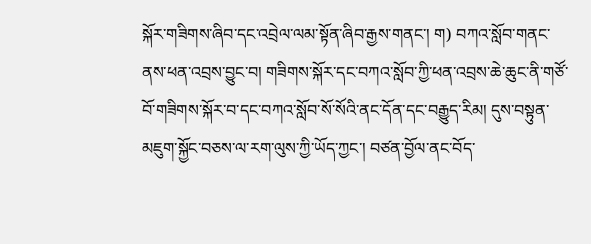སྐོར་གཟིགས་ཞིབ་དང་འབྲེལ་ལམ་སྟོན་ཞིབ་རྒྱས་གནང་། ག) བཀའ་སློབ་གནང་ནས་ཕན་འབྲས་བྱུང་བ། གཟིགས་སྐོར་དང་བཀའ་སློབ་ཀྱི་ཕན་འབྲས་ཆེ་ཆུང་ནི་གཙོ་བོ་གཟིགས་སྐོར་བ་དང་བཀའ་སློབ་སོ་སོའི་ནང་དོན་དང་བརྒྱུད་རིམ། དུས་བསྟུན་མཇུག་སྐྱོང་བཅས་ལ་རག་ལུས་ཀྱི་ཡོད་ཀྱང་། བཙན་བྱོལ་ནང་བོད་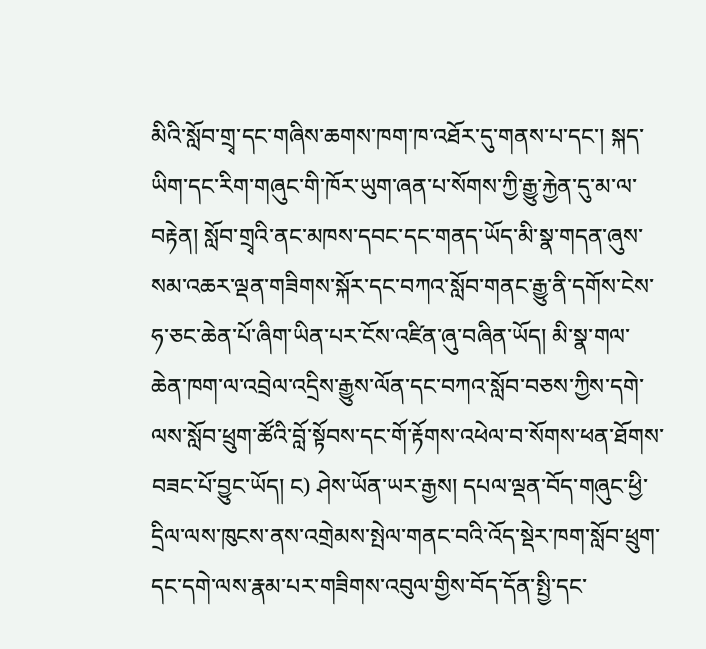མིའི་སློབ་གྲྭ་དང་གཞིས་ཆགས་ཁག་ཁ་འཐོར་དུ་གནས་པ་དང་། སྐད་ཡིག་དང་རིག་གཞུང་གི་ཁོར་ཡུག་ཞན་པ་སོགས་ཀྱི་རྒྱུ་རྐྱེན་དུ་མ་ལ་བརྟེན། སློབ་གྲྭའི་ནང་མཁས་དབང་དང་གནད་ཡོད་མི་སྣ་གདན་ཞུས་སམ་འཆར་ལྡན་གཟིགས་སྐོར་དང་བཀའ་སློབ་གནང་རྒྱུ་ནི་དགོས་ངེས་ཧ་ཅང་ཆེན་པོ་ཞིག་ཡིན་པར་ངོས་འཛིན་ཞུ་བཞིན་ཡོད། མི་སྣ་གལ་ཆེན་ཁག་ལ་འབྲེལ་འདྲིས་རྒྱུས་ལོན་དང་བཀའ་སློབ་བཅས་ཀྱིས་དགེ་ལས་སློབ་ཕྲུག་ཚོའི་བློ་སྟོབས་དང་གོ་རྟོགས་འཕེལ་བ་སོགས་ཕན་ཐོགས་བཟང་པོ་བྱུང་ཡོད། ང) ཤེས་ཡོན་ཡར་རྒྱས། དཔལ་ལྡན་བོད་གཞུང་ཕྱི་དྲིལ་ལས་ཁུངས་ནས་འགྲེམས་སྤེལ་གནང་བའི་འོད་སྡེར་ཁག་སློབ་ཕྲུག་དང་དགེ་ལས་རྣམ་པར་གཟིགས་འབུལ་གྱིས་བོད་དོན་སྤྱི་དང་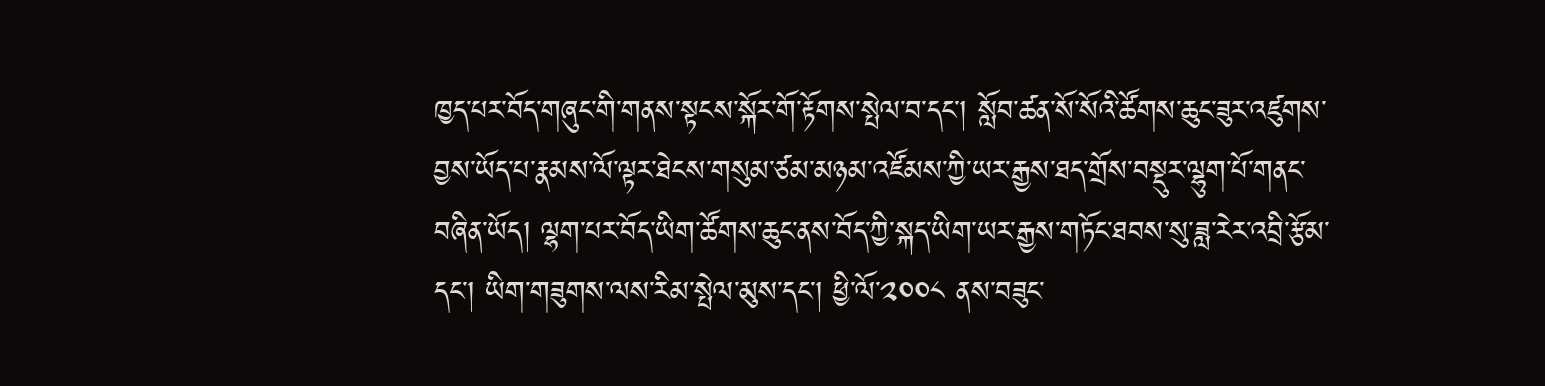ཁྱད་པར་བོད་གཞུང་གི་གནས་སྟངས་སྐོར་གོ་རྟོགས་སྤེལ་བ་དང་། སློབ་ཚན་སོ་སོའི་ཚོགས་ཆུང་ཟུར་འཛུགས་བྱས་ཡོད་པ་རྣམས་ལོ་ལྟར་ཐེངས་གསུམ་ཙམ་མཉམ་འཛོམས་ཀྱི་ཡར་རྒྱས་ཐད་གྲོས་བསྡུར་ལྷུག་པོ་གནང་བཞིན་ཡོད། ལྷག་པར་བོད་ཡིག་ཚོགས་ཆུང་ནས་བོད་ཀྱི་སྐད་ཡིག་ཡར་རྒྱས་གཏོང་ཐབས་སུ་ཟླ་རེར་འབྲི་རྩོམ་དང་། ཡིག་གཟུགས་ལས་རིམ་སྤེལ་མུས་དང་། ཕྱི་ལོ་༢༠༠༨ ནས་བཟུང་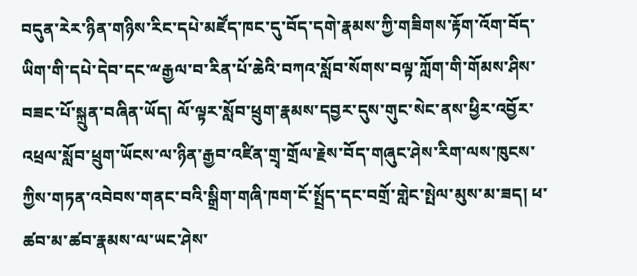བདུན་རེར་ཉིན་གཉིས་རིང་དཔེ་མཛོད་ཁང་དུ་བོད་དགེ་རྣམས་ཀྱི་གཟིགས་རྟོག་འོག་བོད་ཡིག་གི་དཔེ་དེབ་དང་ྋརྒྱལ་བ་རིན་པོ་ཆེའི་བཀའ་སློབ་སོགས་བལྟ་ཀློག་གི་གོམས་ཤིས་བཟང་པོ་སྐྲུན་བཞིན་ཡོད། ལོ་ལྟར་སློབ་ཕྲུག་རྣམས་དབྱར་དུས་གུང་སེང་ནས་ཕྱིར་འབྱོར་འཕྲལ་སློབ་ཕྲུག་ཡོངས་ལ་ཉིན་རྒྱབ་འཛིན་གྲྭ་གྲོལ་རྗེས་བོད་གཞུང་ཤེས་རིག་ལས་ཁུངས་ཀྱིས་གཏན་འབེབས་གནང་བའི་སྒྲིག་གཞི་ཁག་ངོ་སྤྲོད་དང་བགྲོ་གླེང་སྤེལ་མུས་མ་ཟད། ཕ་ཚབ་མ་ཚབ་རྣམས་ལ་ཡང་ཤེས་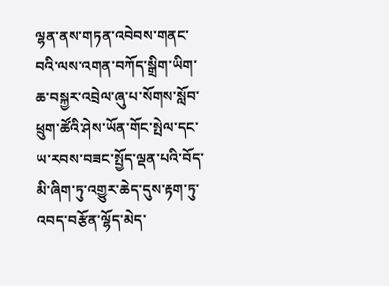ལྷན་ནས་གཏན་འབེབས་གནང་བའི་ལས་འགན་བཀོད་སྒྲིག་ཡིག་ཆ་བསྐྱར་འབྲེལ་ཞུ་པ་སོགས་སློབ་ཕྲུག་ཚོའི་ཤེས་ཡོན་གོང་སྤེལ་དང་ཡ་རབས་བཟང་སྤྱོད་ལྡན་པའི་བོད་མི་ཞིག་ཏུ་འགྱུར་ཆེད་དུས་རྟག་ཏུ་འབད་བརྩོན་ལྷོད་མེད་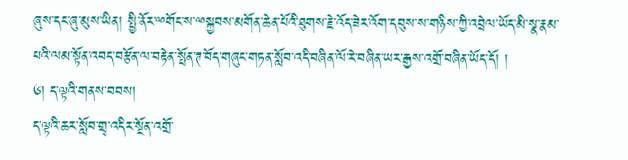ཞུས་དང་ཞུ་མུས་ཡིན། སྤྱི་ནོར་ྋགོང་ས་ྋསྐྱབས་མགོན་ཆེན་པོའི་ཐུགས་རྗེ་འོད་ཟེར་འོག་དབུས་ས་གཉིས་ཀྱི་འབྲེལ་ཡོད་མི་སྣ་རྣམ་པའི་ལམ་སྟོན་འབད་བརྩོན་ལ་བརྟེན་སྤོན་ཊ་བོད་གཞུང་གཏན་སློབ་འདི་བཞིན་ལོ་རེ་བཞིན་ཡར་རྒྱས་འགྲོ་བཞིན་ཡོད་དོ། །
༦། ད་ལྟའི་གནས་བབས།
ད་ལྟའི་ཆར་སློབ་གྲྭ་འདིར་སྔོན་འགྲོ་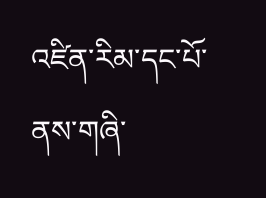འཛིན་རིམ་དང་པོ་ནས་གཞི་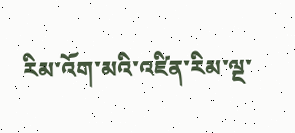རིམ་འོག་མའི་འཛིན་རིམ་ལྔ་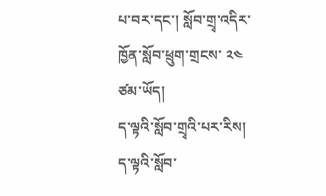པ་བར་དང་། སློབ་གྲྭ་འདིར་ཁྱོན་སློབ་ཕྲུག་གྲངས་ ༢༤ ཙམ་ཡོད།
ད་ལྟའི་སློབ་གྲྭའི་པར་རིས།
ད་ལྟའི་སློབ་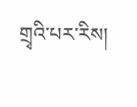གྲྭའི་པར་རིས།